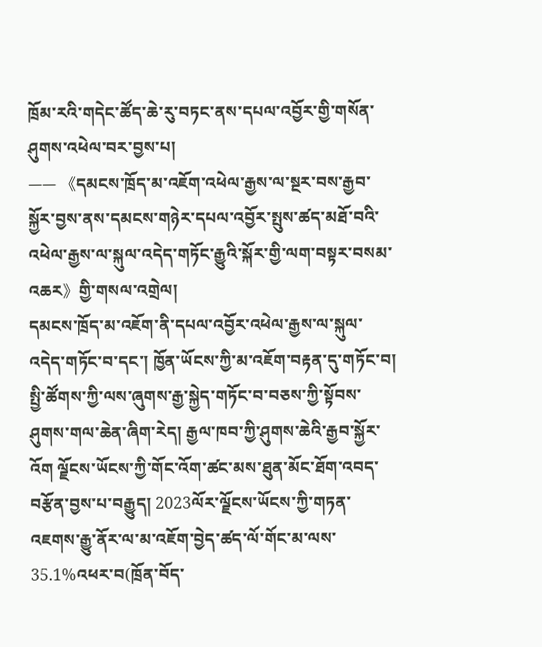ཁྲོམ་རའི་གདེང་ཚོད་ཆེ་རུ་བཏང་ནས་དཔལ་འབྱོར་གྱི་གསོན་ཤུགས་འཕེལ་བར་བྱས་པ།
—— 《དམངས་ཁྲོད་མ་འཇོག་འཕེལ་རྒྱས་ལ་སྔར་བས་རྒྱབ་སྐྱོར་བྱས་ནས་དམངས་གཉེར་དཔལ་འབྱོར་སྤུས་ཚད་མཐོ་བའི་འཕེལ་རྒྱས་ལ་སྐུལ་འདེད་གཏོང་རྒྱུའི་སྐོར་གྱི་ལག་བསྟར་བསམ་འཆར》གྱི་གསལ་འགྲེལ།
དམངས་ཁྲོད་མ་འཇོག་ནི་དཔལ་འབྱོར་འཕེལ་རྒྱས་ལ་སྐུལ་འདེད་གཏོང་བ་དང་། ཁྱོན་ཡོངས་ཀྱི་མ་འཇོག་བརྟན་དུ་གཏོང་བ། སྤྱི་ཚོགས་ཀྱི་ལས་ཞུགས་རྒྱ་སྐྱེད་གཏོང་བ་བཅས་ཀྱི་སྟོབས་ཤུགས་གལ་ཆེན་ཞིག་རེད། རྒྱལ་ཁབ་ཀྱི་ཤུགས་ཆེའི་རྒྱབ་སྐྱོར་འོག ལྗོངས་ཡོངས་ཀྱི་གོང་འོག་ཚང་མས་ཐུན་མོང་ཐོག་འབད་བརྩོན་བྱས་པ་བརྒྱུད། 2023ལོར་ལྗོངས་ཡོངས་ཀྱི་གཏན་འཇགས་རྒྱུ་ནོར་ལ་མ་འཇོག་བྱེད་ཚད་ལོ་གོང་མ་ལས་35.1%འཕར་བ(ཁྲོན་བོད་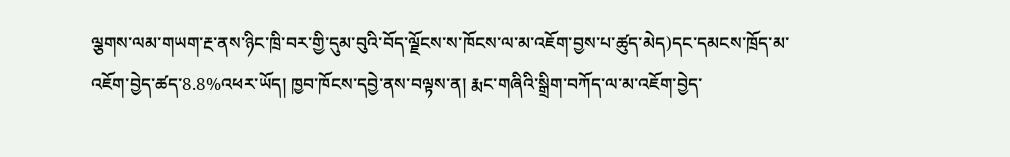ལྕགས་ལམ་གཡག་རྔ་ནས་ཉིང་ཁྲི་བར་གྱི་དུམ་བུའི་བོད་ལྗོངས་ས་ཁོངས་ལ་མ་འཇོག་བྱས་པ་ཚུད་མེད)དང་དམངས་ཁྲོད་མ་འཇོག་བྱེད་ཚད་8.8%འཕར་ཡོད། ཁྱབ་ཁོངས་དབྱེ་ནས་བལྟས་ན། རྨང་གཞིའི་སྒྲིག་བཀོད་ལ་མ་འཇོག་བྱེད་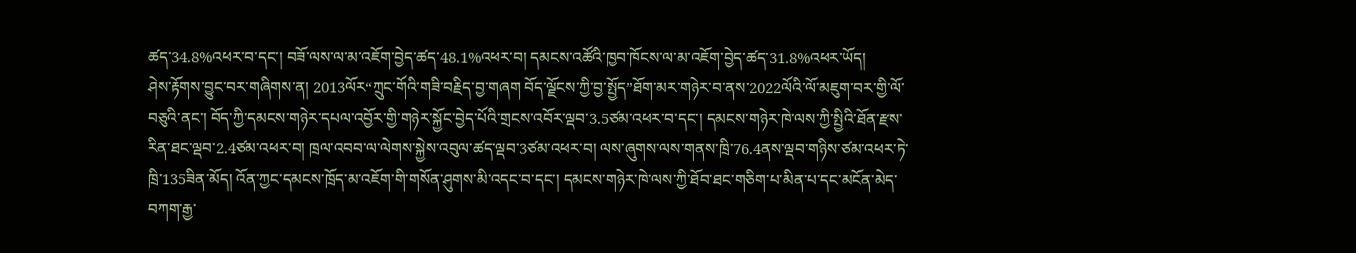ཚད་34.8%འཕར་བ་དང་། བཟོ་ལས་ལ་མ་འཇོག་བྱེད་ཚད་48.1%འཕར་བ། དམངས་འཚོའི་ཁྱབ་ཁོངས་ལ་མ་འཇོག་བྱེད་ཚད་31.8%འཕར་ཡོད།
ཤེས་རྟོགས་བྱུང་བར་གཞིགས་ན། 2013ལོར“ཀྲུང་གོའི་གཟི་བརྗིད་བྱ་གཞག བོད་ལྗོངས་ཀྱི་བྱ་སྤྱོད”ཐོག་མར་གཉེར་བ་ནས་2022ལོའི་ལོ་མཇུག་བར་གྱི་ལོ་བཅུའི་ནང་། བོད་ཀྱི་དམངས་གཉེར་དཔལ་འབྱོར་གྱི་གཉེར་སྐྱོང་བྱེད་པོའི་གྲངས་འབོར་ལྡབ་3.5ཙམ་འཕར་བ་དང་། དམངས་གཉེར་ཁེ་ལས་ཀྱི་སྤྱིའི་ཐོན་རྫས་རིན་ཐང་ལྡབ་2.4ཙམ་འཕར་བ། ཁྲལ་འབབ་ལ་ལེགས་སྐྱེས་འབུལ་ཚད་ལྡབ་3ཙམ་འཕར་བ། ལས་ཞུགས་ལས་གནས་ཁྲི་76.4ནས་ལྡབ་གཉིས་ཙམ་འཕར་ཏེ་ཁྲི་135ཟིན་མོད། འོན་ཀྱང་དམངས་ཁྲོད་མ་འཇོག་གི་གསོན་ཤུགས་མི་འདང་བ་དང་། དམངས་གཉེར་ཁེ་ལས་ཀྱི་ཐོབ་ཐང་གཅིག་པ་མིན་པ་དང་མངོན་མེད་བཀག་རྒྱ་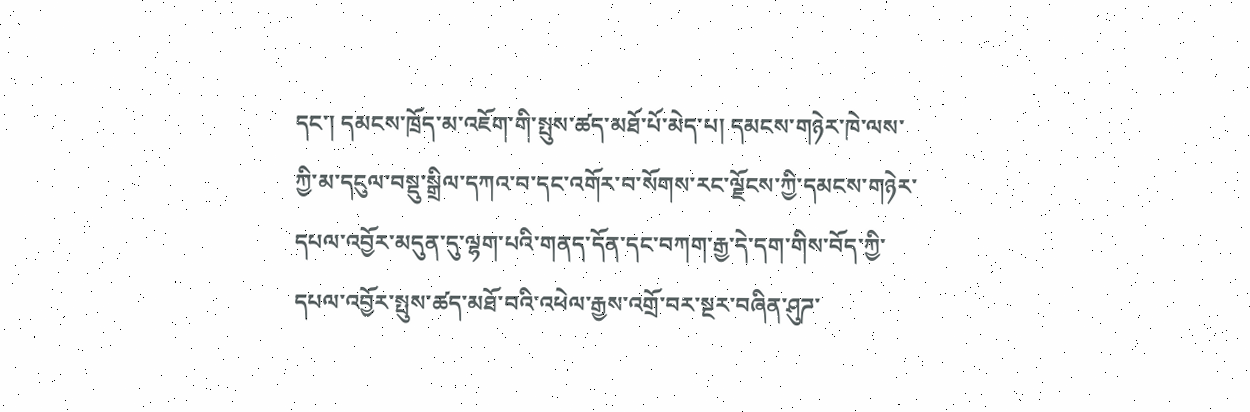དང་། དམངས་ཁྲོད་མ་འཇོག་གི་སྤུས་ཚད་མཐོ་པོ་མེད་པ། དམངས་གཉེར་ཁེ་ལས་ཀྱི་མ་དངུལ་བསྡུ་སྒྲིལ་དཀའ་བ་དང་འགོར་བ་སོགས་རང་ལྗོངས་ཀྱི་དམངས་གཉེར་དཔལ་འབྱོར་མདུན་དུ་ལྷག་པའི་གནད་དོན་དང་བཀག་རྒྱ་དེ་དག་གིས་བོད་ཀྱི་དཔལ་འབྱོར་སྤུས་ཚད་མཐོ་བའི་འཕེལ་རྒྱས་འགྲོ་བར་སྔར་བཞིན་ཤུཌ་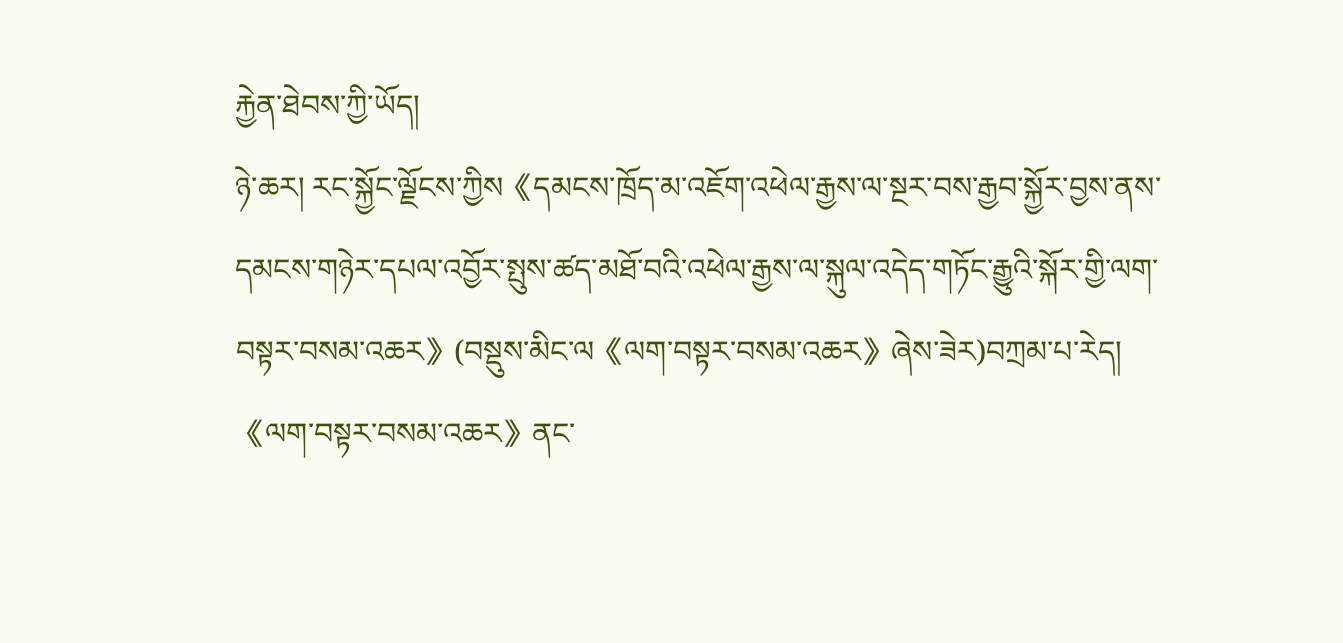རྐྱེན་ཐེབས་ཀྱི་ཡོད།
ཉེ་ཆར། རང་སྐྱོང་ལྗོངས་ཀྱིས《དམངས་ཁྲོད་མ་འཇོག་འཕེལ་རྒྱས་ལ་སྔར་བས་རྒྱབ་སྐྱོར་བྱས་ནས་དམངས་གཉེར་དཔལ་འབྱོར་སྤུས་ཚད་མཐོ་བའི་འཕེལ་རྒྱས་ལ་སྐུལ་འདེད་གཏོང་རྒྱུའི་སྐོར་གྱི་ལག་བསྟར་བསམ་འཆར》(བསྡུས་མིང་ལ《ལག་བསྟར་བསམ་འཆར》ཞེས་ཟེར)བཀྲམ་པ་རེད།
《ལག་བསྟར་བསམ་འཆར》ནང་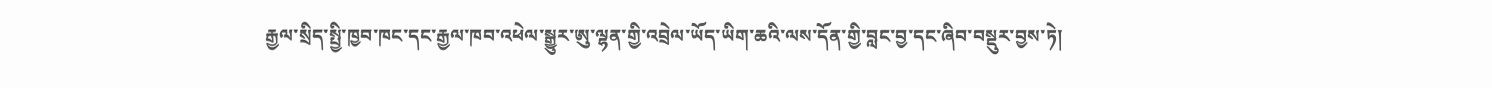རྒྱལ་སྲིད་སྤྱི་ཁྱབ་ཁང་དང་རྒྱལ་ཁབ་འཕེལ་སྒྱུར་ཨུ་ལྷན་གྱི་འབྲེལ་ཡོད་ཡིག་ཆའི་ལས་དོན་གྱི་བླང་བྱ་དང་ཞིབ་བསྡུར་བྱས་ཏེ།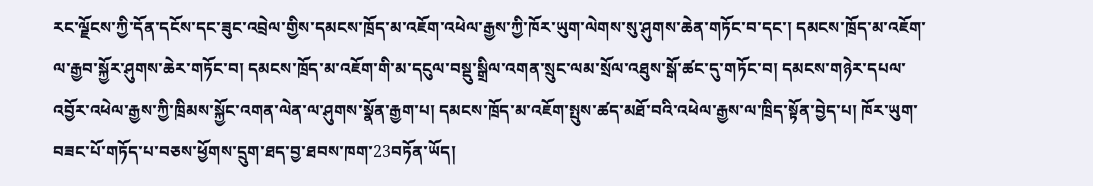རང་ལྗོངས་ཀྱི་དོན་དངོས་དང་ཟུང་འབྲེལ་གྱིས་དམངས་ཁྲོད་མ་འཇོག་འཕེལ་རྒྱས་ཀྱི་ཁོར་ཡུག་ལེགས་སུ་ཤུགས་ཆེན་གཏོང་བ་དང་། དམངས་ཁྲོད་མ་འཇོག་ལ་རྒྱབ་སྐྱོར་ཤུགས་ཆེར་གཏོང་བ། དམངས་ཁྲོད་མ་འཇོག་གི་མ་དངུལ་བསྡུ་སྒྲིལ་འགན་སྲུང་ལམ་སྲོལ་འཐུས་སྒོ་ཚང་དུ་གཏོང་བ། དམངས་གཉེར་དཔལ་འབྱོར་འཕེལ་རྒྱས་ཀྱི་ཁྲིམས་སྐྱོང་འགན་ལེན་ལ་ཤུགས་སྣོན་རྒྱག་པ། དམངས་ཁྲོད་མ་འཇོག་སྤུས་ཚད་མཐོ་བའི་འཕེལ་རྒྱས་ལ་ཁྲིད་སྟོན་བྱེད་པ། ཁོར་ཡུག་བཟང་པོ་གཏོད་པ་བཅས་ཕྱོགས་དྲུག་ཐད་བྱ་ཐབས་ཁག་23བཏོན་ཡོད།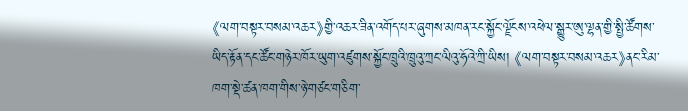《ལག་བསྟར་བསམ་འཆར》གྱི་འཆར་ཟིན་འགོད་པར་ཞུགས་མཁན་རང་སྐྱོང་ལྗོངས་འཕེལ་སྒྱུར་ཨུ་ལྷན་གྱི་སྤྱི་ཚོགས་ཡིད་རྟོན་དང་ཚོང་གཉེར་ཁོར་ཡུག་འཛུགས་སྐྱོང་ཁྲུའི་ཁྲུའུ་ཀྲང་ལིའུ་ཧོའེ་ཀྲི་ཡིས། 《ལག་བསྟར་བསམ་འཆར》ནང་རིམ་ཁག་སྡེ་ཚན་ཁག་གིས་ཉེ་གཙང་གཅིག་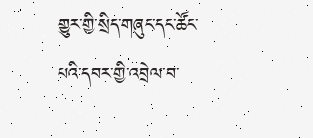གྱུར་གྱི་སྲིད་གཞུང་དང་ཚོང་པའི་དབར་གྱི་འབྲེལ་བ་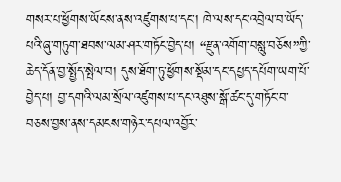གསར་པ་ཕྱོགས་ཡོངས་ནས་འཛུགས་པ་དང་། ཁེ་ལས་དང་འབྲེལ་བ་ཡོད་པའི་ཞུ་གཏུག་ཐབས་ལམ་ཤར་གཏོང་བྱེད་པ། “རྫུན་འགོག་བསླུ་བཅོས”ཀྱི་ཆེད་དོན་བྱ་སྤྱོད་སྤེལ་བ། དུས་ཐོག་ཏུ་ཕྱོགས་སྡོམ་དང་དཔྱད་དཔོག་ཡག་པོ་བྱེད་པ། བྱ་དགའི་ལམ་སྲོལ་འཛུགས་པ་དང་འཐུས་སྒོ་ཚང་དུ་གཏོང་བ་བཅས་བྱས་ནས་དམངས་གཉེར་དཔལ་འབྱོར་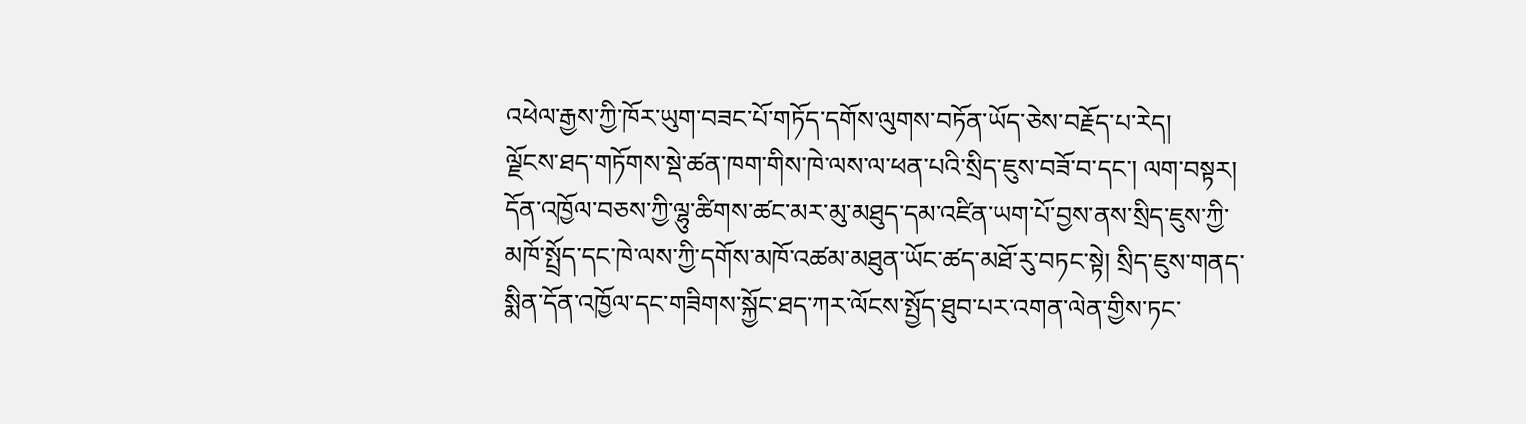འཕེལ་རྒྱས་ཀྱི་ཁོར་ཡུག་བཟང་པོ་གཏོད་དགོས་ལུགས་བཏོན་ཡོད་ཅེས་བརྗོད་པ་རེད།
ལྗོངས་ཐད་གཏོགས་སྡེ་ཚན་ཁག་གིས་ཁེ་ལས་ལ་ཕན་པའི་སྲིད་ཇུས་བཟོ་བ་དང་། ལག་བསྟར། དོན་འཁྱོལ་བཅས་ཀྱི་ལྷུ་ཚིགས་ཚང་མར་མུ་མཐུད་དམ་འཛིན་ཡག་པོ་བྱས་ནས་སྲིད་ཇུས་ཀྱི་མཁོ་སྤྲོད་དང་ཁེ་ལས་ཀྱི་དགོས་མཁོ་འཚམ་མཐུན་ཡོང་ཚད་མཐོ་རུ་བཏང་སྟེ། སྲིད་ཇུས་གནད་སྨིན་དོན་འཁྱོལ་དང་གཟིགས་སྐྱོང་ཐད་ཀར་ལོངས་སྤྱོད་ཐུབ་པར་འགན་ལེན་གྱིས་ཏང་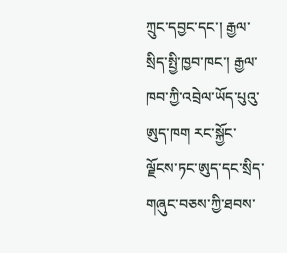ཀྲུང་དབྱང་དང་། རྒྱལ་སྲིད་སྤྱི་ཁྱབ་ཁང་། རྒྱལ་ཁབ་ཀྱི་འབྲེལ་ཡོད་པུའུ་ཨུད་ཁག རང་སྐྱོང་ལྗོངས་ཏང་ཨུད་དང་སྲིད་གཞུང་བཅས་ཀྱི་ཐབས་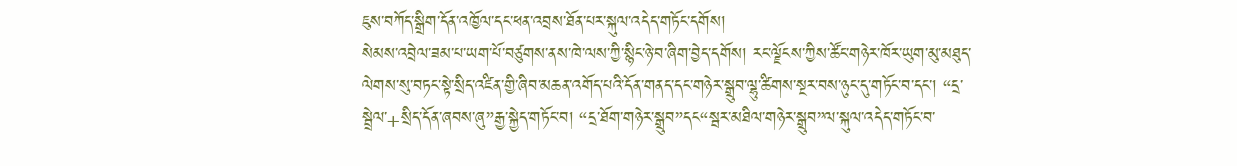ཇུས་བཀོད་སྒྲིག་དོན་འཁྱོལ་དང་ཕན་འབྲས་ཐོན་པར་སྐུལ་འདེད་གཏོང་དགོས།
སེམས་འབྲེལ་ཟམ་པ་ཡག་པོ་བཙུགས་ནས་ཁེ་ལས་ཀྱི་སྙིང་ཉེ་བ་ཞིག་བྱེད་དགོས། རང་ལྗོངས་ཀྱིས་ཚོང་གཉེར་ཁོར་ཡུག་མུ་མཐུད་ལེགས་སུ་བཏང་སྟེ་སྲིད་འཛིན་གྱི་ཞིབ་མཆན་འགོད་པའི་དོན་གནད་དང་གཉེར་སྒྲུབ་ལྷུ་ཚིགས་སྔར་བས་ཉུང་དུ་གཏོང་བ་དང་། “དྲ་སྦྲེལ་+སྲིད་དོན་ཞབས་ཞུ”རྒྱ་སྐྱེད་གཏོང་བ། “དྲ་ཐོག་གཉེར་སྒྲུབ”དང“སྦར་མཐིལ་གཉེར་སྒྲུབ”ལ་སྐུལ་འདེད་གཏོང་བ་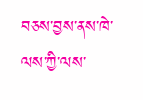བཅས་བྱས་ནས་ཁེ་ལས་ཀྱི་ལས་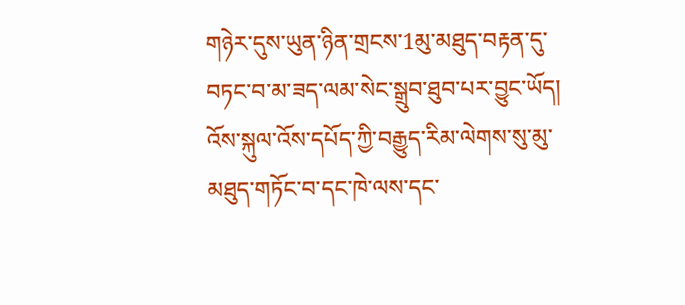གཉེར་དུས་ཡུན་ཉིན་གྲངས་1མུ་མཐུད་བརྟན་དུ་བཏང་བ་མ་ཟད་ལམ་སེང་སྒྲུབ་ཐུབ་པར་བྱུང་ཡོད། འོས་སྐུལ་འོས་དཔོད་ཀྱི་བརྒྱུད་རིམ་ལེགས་སུ་མུ་མཐུད་གཏོང་བ་དང་ཁེ་ལས་དང་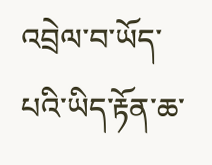འབྲེལ་བ་ཡོད་པའི་ཡིད་རྟོན་ཆ་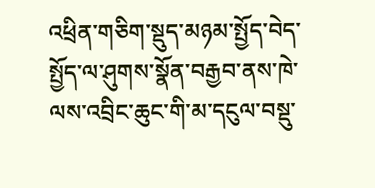འཕྲིན་གཅིག་སྡུད་མཉམ་སྤྱོད་བེད་སྤྱོད་ལ་ཤུགས་སྣོན་བརྒྱབ་ནས་ཁེ་ལས་འབྲིང་ཆུང་གི་མ་དངུལ་བསྡུ་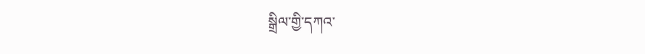སྒྲིལ་གྱི་དཀའ་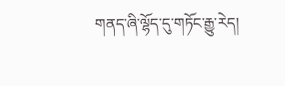གནད་ཞི་ལྷོད་དུ་གཏོང་རྒྱུ་རེད།